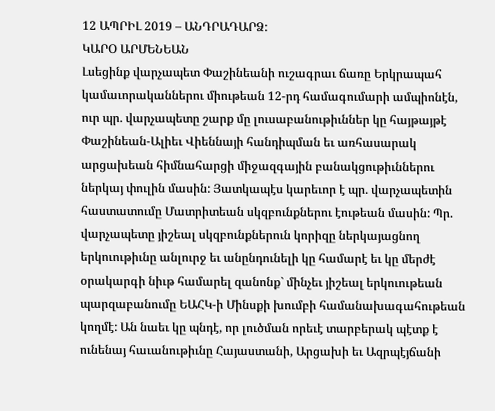12 ԱՊՐԻԼ 2019 – ԱՆԴՐԱԴԱՐՁ:
ԿԱՐՕ ԱՐՄԵՆԵԱՆ
Լսեցինք վարչապետ Փաշինեանի ուշագրաւ ճառը Երկրապահ կամաւորականներու միութեան 12-րդ համագումարի ամպիոնէն, ուր պր. վարչապետը շարք մը լուսաբանութիւններ կը հայթայթէ Փաշինեան-Ալիեւ Վիեննայի հանդիպման եւ առհասարակ արցախեան հիմնահարցի միջազգային բանակցութիւններու ներկայ փուլին մասին: Յատկապէս կարեւոր է պր. վարչապետին հաստատումը Մատրիտեան սկզբունքներու էութեան մասին: Պր. վարչապետը յիշեալ սկզբունքներուն կորիզը ներկայացնող երկուութիւնը անլուրջ եւ անընդունելի կը համարէ եւ կը մերժէ օրակարգի նիւթ համարել զանոնք` մինչեւ յիշեալ երկուութեան պարզաբանումը ԵԱՀԿ-ի Մինսքի խումբի համանախագահութեան կողմէ: Ան նաեւ կը պնդէ, որ լուծման որեւէ տարբերակ պէտք է ունենայ հաւանութիւնը Հայաստանի, Արցախի եւ Ազրպէյճանի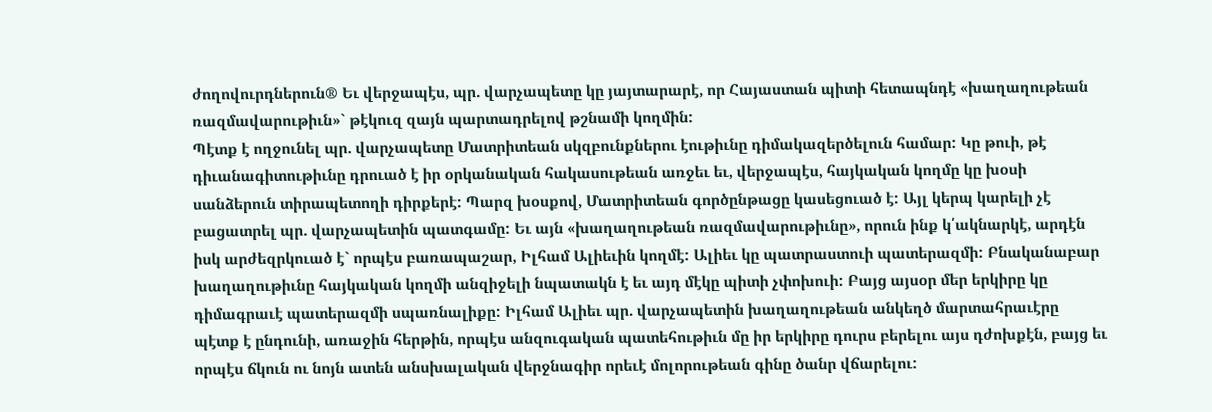ժողովուրդներուն® Եւ վերջապէս, պր. վարչապետը կը յայտարարէ, որ Հայաստան պիտի հետապնդէ «խաղաղութեան ռազմավարութիւն»` թէկուզ զայն պարտադրելով թշնամի կողմին:
Պէտք է ողջունել պր. վարչապետը Մատրիտեան սկզբունքներու էութիւնը դիմակազերծելուն համար: Կը թուի, թէ դիւանագիտութիւնը դրուած է իր օրկանական հակասութեան առջեւ եւ, վերջապէս, հայկական կողմը կը խօսի սանձերուն տիրապետողի դիրքերէ: Պարզ խօսքով, Մատրիտեան գործընթացը կասեցուած է: Այլ կերպ կարելի չէ բացատրել պր. վարչապետին պատգամը: Եւ այն «խաղաղութեան ռազմավարութիւնը», որուն ինք կ՛ակնարկէ, արդէն իսկ արժեզրկուած է` որպէս բառապաշար, Իլհամ Ալիեւին կողմէ: Ալիեւ կը պատրաստուի պատերազմի: Բնականաբար խաղաղութիւնը հայկական կողմի անզիջելի նպատակն է եւ այդ մէկը պիտի չփոխուի: Բայց այսօր մեր երկիրը կը դիմագրաւէ պատերազմի սպառնալիքը: Իլհամ Ալիեւ պր. վարչապետին խաղաղութեան անկեղծ մարտահրաւէրը պէտք է ընդունի, առաջին հերթին, որպէս անզուգական պատեհութիւն մը իր երկիրը դուրս բերելու այս դժոխքէն, բայց եւ որպէս ճկուն ու նոյն ատեն անսխալական վերջնագիր որեւէ մոլորութեան գինը ծանր վճարելու: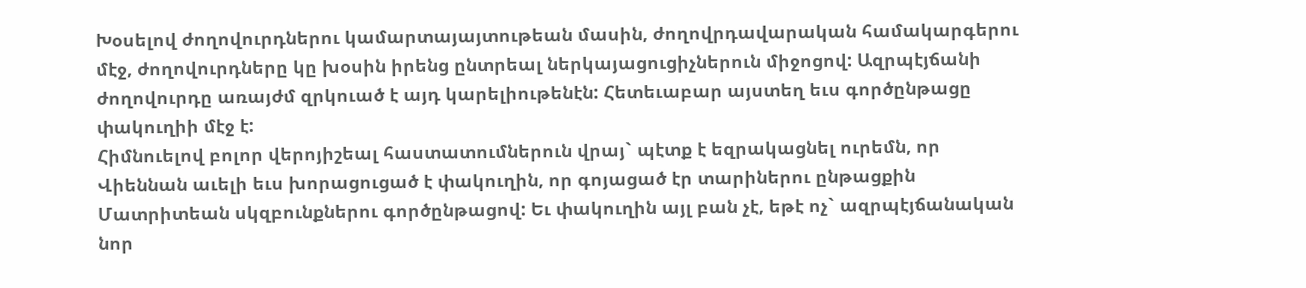Խօսելով ժողովուրդներու կամարտայայտութեան մասին, ժողովրդավարական համակարգերու մէջ, ժողովուրդները կը խօսին իրենց ընտրեալ ներկայացուցիչներուն միջոցով: Ազրպէյճանի ժողովուրդը առայժմ զրկուած է այդ կարելիութենէն: Հետեւաբար այստեղ եւս գործընթացը փակուղիի մէջ է:
Հիմնուելով բոլոր վերոյիշեալ հաստատումներուն վրայ` պէտք է եզրակացնել ուրեմն, որ Վիեննան աւելի եւս խորացուցած է փակուղին, որ գոյացած էր տարիներու ընթացքին Մատրիտեան սկզբունքներու գործընթացով: Եւ փակուղին այլ բան չէ, եթէ ոչ` ազրպէյճանական նոր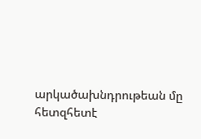արկածախնդրութեան մը հետզհետէ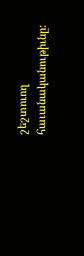շեշտուող հաւանականութիւնը: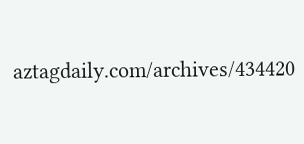aztagdaily.com/archives/434420